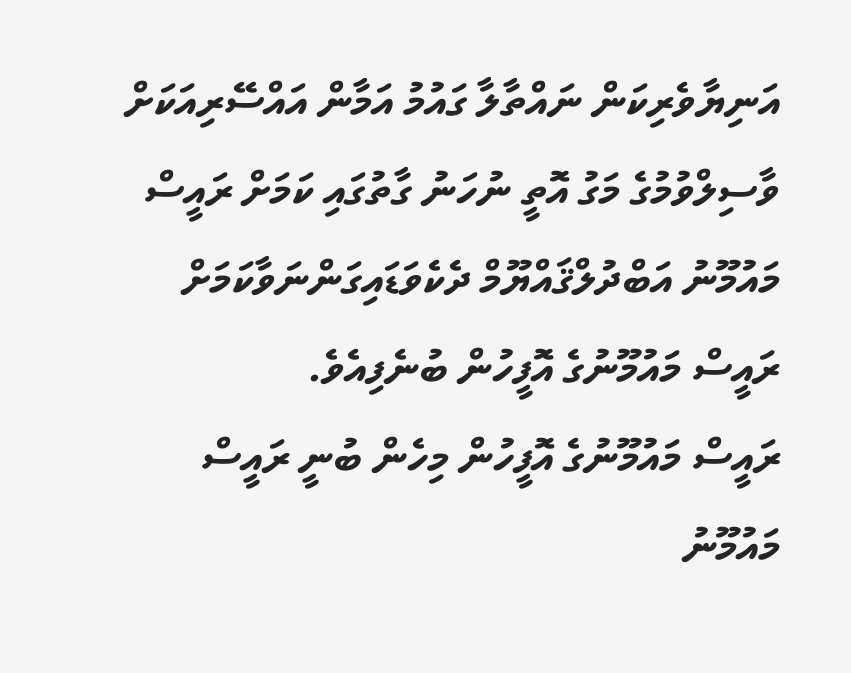އަނިޔާވެރިކަން ނައްތާލާ ގައުމު އަމާން އައްސޭރިއަކަށް ވާސިލްވުމުގެ މަގު އޮތީ ނުހަނު ގާތުގައި ކަމަށް ރައީސް މައުމޫނު އަބްދުލްޤައްޔޫމް ދެކެވަޑައިގަންނަވާކަމަށް ރައީސް މައުމޫނުގެ އޮފީހުން ބުނެފިއެވެ.
ރައީސް މައުމޫނުގެ އޮފީހުން މިހެން ބުނީ ރައީސް މައުމޫނު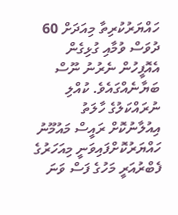ހައްޔަރުކުރިތާ މިއަދަށް 60 ދުވަސް ވުމާއި ގުޅިގެން އެއޮފީހުން ނެރުނު ނޫސް ބަޔާނެއްގައެވެ. ކުއްލި ނުރައްކަލުގެ ހާލަތު އިއުލާނުކޮށް ރައީސް މައުމޫނު ހައްޔަރުކޮށްފައިވަނީ މިއަހަރުގެ ފެބްރުއަރީ މަހުގެ ފަސް ވަނަ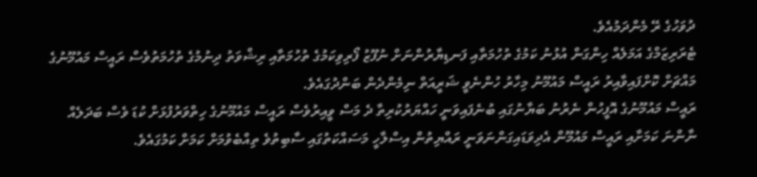ދުވަހުގެ ރޭ މެންދަމުއެވެ.
ޓެރަރިޒަމްގެ އަމަލެއް ހިންގަން އުޅުނު ކަމުގެ ތުހުމަތާއި ފަނޑިޔާރުންނަށް ނުފޫޒު ފޯރިވިކަމުގެ ތުހުމަތާއި ރިޝްވަތު ދިނުމުގެ ތުހުމަތުވެސް ރައީސް މައުމޫނުގެ މައްޗަށް ކޮށްފައިވާއިރު ރައީސް މައުމޫނު މިހާރު ހުންނެވީ ޝަރީއަތް ނިމެންދެން ބަންދުގައެވެ.
ރައީސް މައުމޫނުގެ އޮފީހުން ނެރުނު ބަޔާނުގައި ބުނެފައިވަނީ ހައްޔަރުކުރިތާ ދެ މަސް ވީއިރުވެސް ރައީސް މައުމޫނުގެ ހިތްވަރުފުޅަށް ކުޑަ ވެސް ބަދަލެއް ނާންނަ ކަމަށާއި ރައީސް މައުމޫން އެދިވަޑައިގަންނަވަނީ ރައްޔިތުން އިސްލާހީ މަސައްކަތުގައި ސާބިތުވެ ތިއްބެވުމަށް ކަމަށް ކަމުގައެވެ.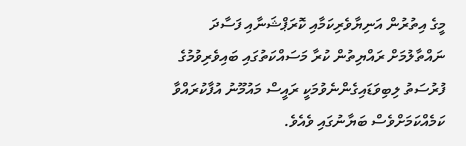މީގެ އިތުރުން އަނިޔާވެރިކަމާއި ކޮރަޕްޝަނާއި ފަސާދަ ނައްތާލުމަށް ރައްޔިތުން ކުރާ މަސައްކަތުގައި ބައިވެރިވުމުގެ ފުރުސަތު ލިބިވަޑައިގެންނެވުމަކީ ރައީސް މައުމޫނު އުފާކުރައްވާ ކަމެއްކަމަށްވެސް ބަޔާނުގައި ވެއެވެ.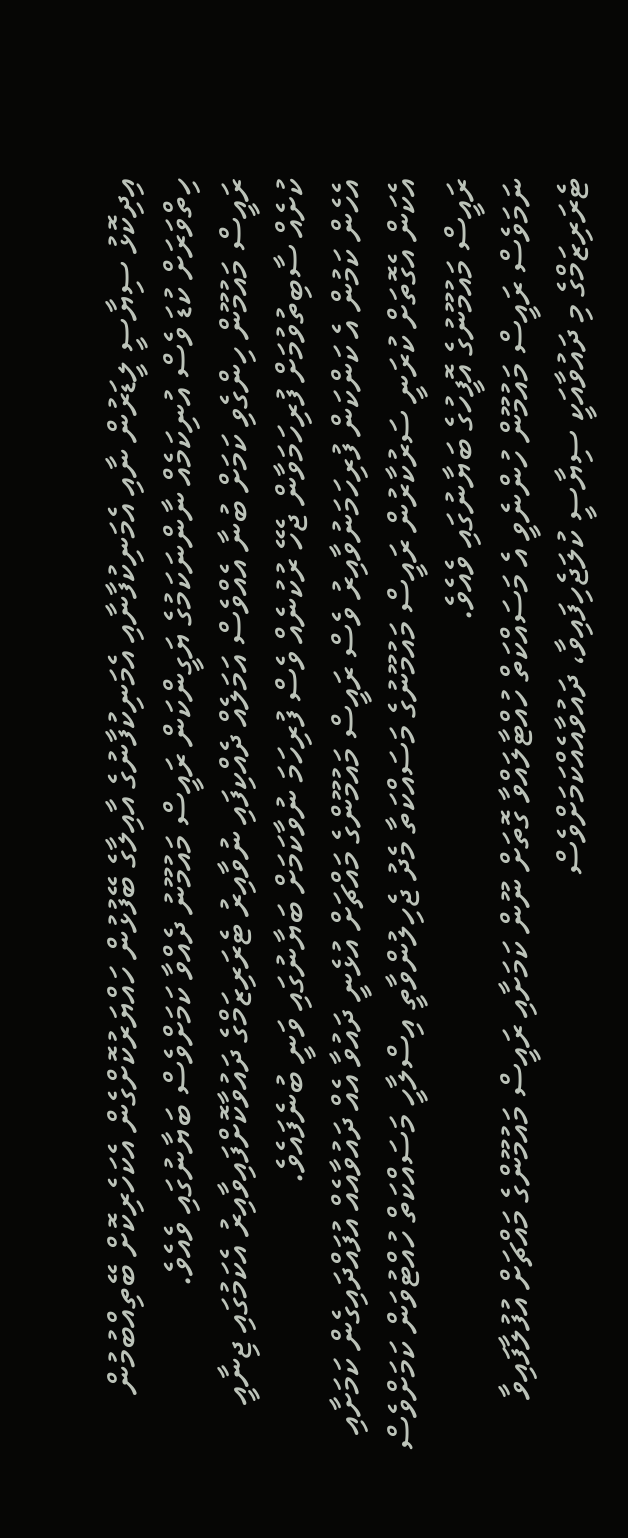އިދިކޮޅު ސިޔާސީ ލީޑަރުން ނާއި އެމަނިކުފާނާއި އެމަނިކުފާނުގެ އާއިލާގެ ބޭފުޅުން ހައްޔަރުކޮށްގެން އެކަހެރިކޮށް ބޭތިއްބުމުން ހިތްވަރަށް ކުޑަ ވެސް އުނިކަމެއް ނާންނަކަމުގެ ޔަގީންކަން ރައީސް މައުމޫނު ދެއްވާ ކަމަށްވެސް ބަޔާނުގައި ވެއެވެ.
ރައީސް މައުމޫން ހިންގެވި ކަމަށް ބުނާ އެއްވެސް އަމަލެއް ދެއްކިފައި ނުވާއިރު ޓެރަރިޒަމްގެ ދައުވާކޮށްފައިވާއިރު އެކަމުގައި ޖިނާއީ ކުށެއް ސާބިތުވުމަށް ފުރިހަމަވާން ޖެހޭ ރުކުނެއް ވެސް ފުރިހަމަ ނުވާކަމަށް ބަޔާނުގައި ވަނީ ބުނެފައެވެ.
އެހެން ކަމުން އެ ކަންކަން ފުރިހަމަނުވާއިރު ވެސް ރައީސް މައުމޫންގެ މައްޗަށް އުޅެނީ ދައުވާ އެއް ދައުވާއެއް އުފައްދައިގެން ކަމަށާއި އެކަން އެގޮތަށް ކުރަނީ ސަރުކާރުން ރައީސް މައުމޫނުގެ މަސައްކަތާ މެދު ޖެހިލުންވާތީ އިސްލާހީ މަސައްކަތް ހުއްޓުވަން ކަމަށްވެސް ރައީސް މައުމޫނުގެ އޮފީހުގެ ބަޔާނުގައި ވެއެވެ.
ނަމަވެސް ރައީސް މައުމޫން ހުންނެވީ އެ މަސައްކަތް ހުއްޓާލައްވާ ގޮތަށް ނޫން ކަމަށާއި ރައީސް މައުމޫންގެ މައްޗަށް އުފުލާފައިވާ ޓެރަރިޒަމްގެ މި ދައުވާއަކީ ސިޔާސީ ކުލަޖެހިފައިވާ، ދައުވާއެއްކަމަށްވެސް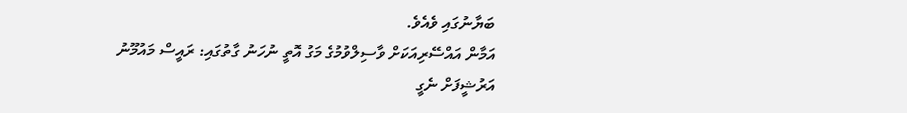ބަޔާނުގައި ވެއެވެ.
އަމާން އައްސޭރިއަކަށް ވާސިލްވުމުގެ މަގު އޮތީ ނުހަނު ގާތުގައި: ރައީސް މައުމޫނު
އަރުޝީފަށް ނެގީ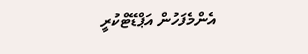އެންމެފަހުން އަޕްޑޭޓްކުރީ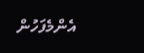އެންމެފަހުން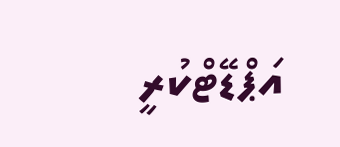އަޕްޑޭޓްކުރީ